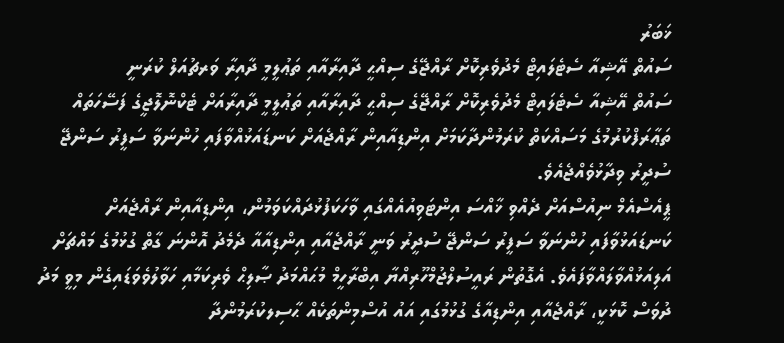ޚަބަރު
ސައުތް އޭޝިއާ ސެޓެލައިޓް މެދުވެރިކޮށް ރާއްޖޭގެ ސިއްޙީ ދާއިރާއާއި ތަޢުލީމީ ދާއިރާ ވަރޗުއަލް ކުރަނީ
ސައުތް އޭޝިއާ ސެޓެލައިޓް މެދުވެރިކޮށް ރާއްޖޭގެ ސިއްޙީ ދާއިރާއާއި ތަޢުލީމީ ދާއިރާއަށް ޓެކްނޮލޮޖީގެ ފަސޭހަތައް ތަޢާރަފްކުރުމުގެ މަސައްކަތް ކުރަމުންދާކަމަށް އިންޑިއާއިން ރާއްޖެއަށް ކަނޑައަޅުއްވާފައި ހުންނަވާ ސަފީރު ސަންޖޭ ސުދީރު ވިދާޅުވެއްޖެއެވެ.
ޕީއެސްއެމް ނިއުސްއަށް ދެއްވި ޚާއްސަ އިންޓަވިއުއެއްގައި ވާހަކަފުޅުދައްކަވަމުން، އިންޑިއާއިން ރާއްޖެއަށް ކަނޑައަޅުވާފައި ހުންނަވާ ސަފީރު ސަންޖޭ ސުދީރު ވަނީ ރާއްޖެއާއި އިންޑިއާއާ ދެމެދު އޮންނަ ގާތް ގުޅުމުގެ މައްޗަށް އަލިއަޅުއްވާލައްވާފައެވެ. އެގޮތުން ރައީސުލްޖުމްހޫރިއްޔާ އިބްރާހީމް މުޙައްމަދު ޞާލިޙް ވެރިކަމާއި ހަވާލުވެވަޑައިގެން މިވީ މަދު ދުވަސް ކޮޅަކީ، ރާއްޖެއާއި އިންޑިއާގެ ގުޅުމުގައި އައު އުސްމިންތަކެއް ޙާސިލކުރަމުންދާ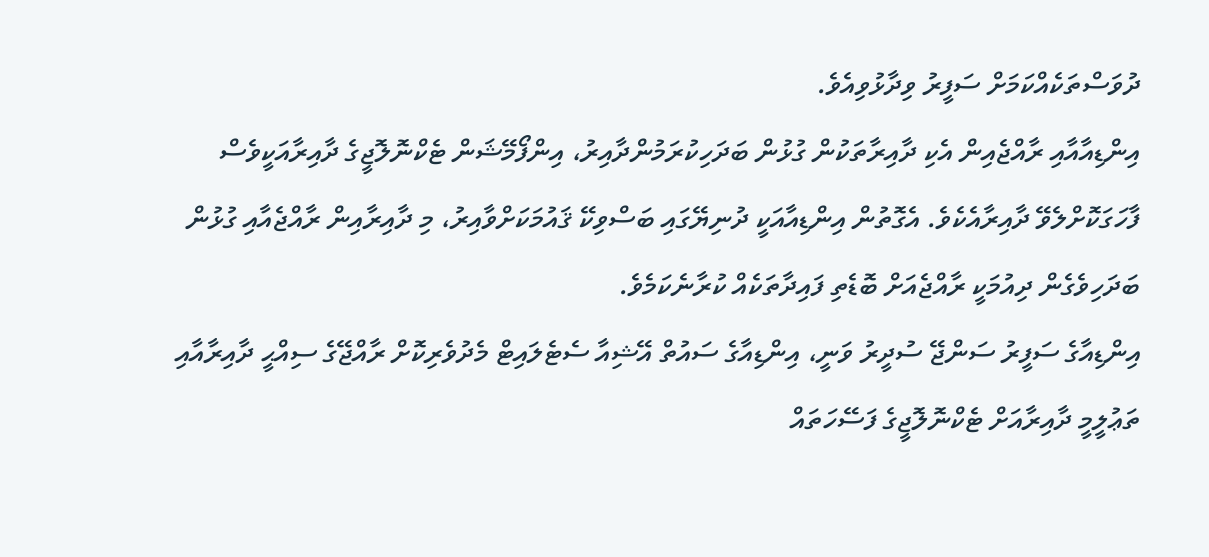ދުވަސްތަކެއްކަމަށް ސަފީރު ވިދާޅުވިއެވެ.
އިންޑިއާއާއި ރާއްޖެއިން އެކި ދާއިރާތަކުން ގުޅުން ބަދަހިކުރަމުންދާއިރު، އިންފޯމޭޝަން ޓެކްނޮލޮޖީގެ ދާއިރާއަކީވެސް ފާހަގަކޮށްލެވޭ ދާއިރާއެކެވެ. އެގޮތުން އިންޑިއާއަކީ ދުނިޔޭގައި ބަސްވިކޭ ޤައުމަކަށްވާއިރު، މި ދާއިރާއިން ރާއްޖެއާއި ގުޅުން ބަދަހިވެގެން ދިއުމަކީ ރާއްޖެއަށް ބޮޑެތި ފައިދާތަކެއް ކުރާނެކަމެވެ.
އިންޑިއާގެ ސަފީރު ސަންޖޭ ސުދީރު ވަނީ، އިންޑިއާގެ ސައުތް އޭޝިއާ ސެޓެލައިޓް މެދުވެރިކޮށް ރާއްޖޭގެ ސިއްޙީ ދާއިރާއާއި ތަޢުލީމީ ދާއިރާއަށް ޓެކްނޮލޮޖީގެ ފަސޭހަތައް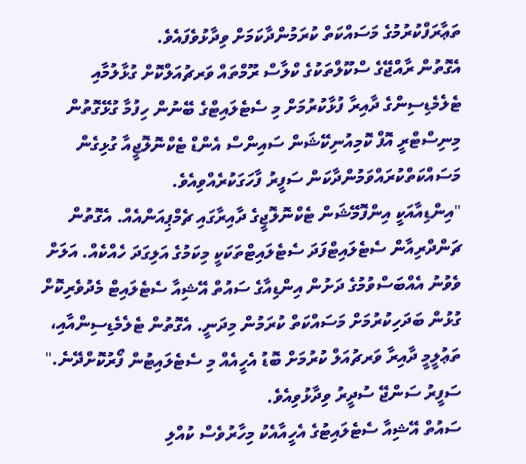ތަޢާރަފްކުރުމުގެ މަސައްކަތް ކުރަމުންދާކަމަށް ވިދާޅުވެފައެވެ.
އެގޮތުން ރާއްޖޭގެ ސްކޫލްތަކުގެ ކްލާސް ރޫމްތައް ވަރޗުއަލްކޮށް ގުޅާލުމާއި ޓެލެމެޑިސިންގެ ދާއިރާ ފުޅާކުރުމަށް މި ސެޓެލައިޓްގެ ބޭނުން ހިފުމާ ގުޅޭގޮތުން މިނިސްޓްރީ އޮފް ކޮމިއުނިކޭޝަން ސައިންސް އެންޑް ޓެކްނޮލޮޖީއާ ގުޅިގެން މަސައްކަތްކުރައްވަމުންދާކަން ސަފީރު ފާހަގަކުރެއްވިއެވެ.
"އިންޑިއާއަކީ އިންފޮމޭޝަން ޓެކްނޮލޮޖީގެ ދާއިރާގައި ޗެމްޕިއަންއެއް. އެގޮތުން ޗަންދްރިއާން ސެޓެލައިޓްފަދަ ސެޓެލައިޓްތަކަކީ މިކަމުގެ އަލިގަދަ ހެއްކެއް. އަލަށް ވެވުނު އެއްބަސްވުމުގެ ދަށުން އިންޑިއާގެ ސައުތް އޭޝިއާ ސެޓެލައިޓް މެދުވެރިކޮށް ގުޅުން ބަދަހިކުރުމަށް މަސައްކަތް ކުރަމުން މިދަނީ. އެގޮތުން ޓެލެމެޑިސިންއާއި، ތަޢުލީމީ ދާއިރާ ވަރޗުއަލް ކުރުމަށް ބޮޑު އެހީއެއް މި ސެޓެލައިޓުން ފޯރުކޮށްދޭނެ." ސަފީރު ސަންޖޭ ސުދީރު ވިދާޅުވިއެވެ.
ސައުތް އޭޝިއާ ސެޓެލައިޓުގެ އެހީއާއެކު މިހާރުވެސް ކުއްލި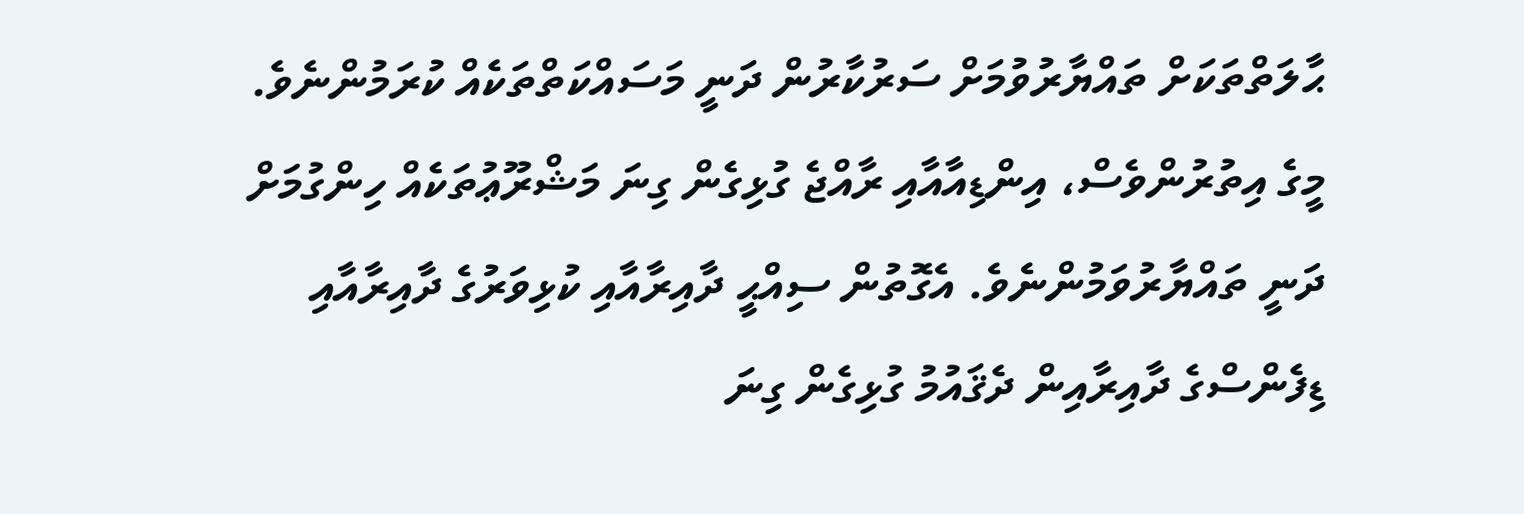ޙާލަތްތަކަށް ތައްޔާރުވުމަށް ސަރުކާރުން ދަނީ މަސައްކަތްތަކެއް ކުރަމުންނެވެ. މީގެ އިތުރުންވެސް، އިންޑިއާއާއި ރާއްޖެ ގުޅިގެން ގިނަ މަޝްރޫޢުތަކެއް ހިންގުމަށް ދަނީ ތައްޔާރުވަމުންނެވެ. އެގޮތުން ސިއްޙީ ދާއިރާއާއި ކުޅިވަރުގެ ދާއިރާއާއި ޑިފެންސްގެ ދާއިރާއިން ދެޤައުމު ގުޅިގެން ގިނަ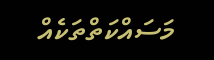މަސައްކަތްތަކެއް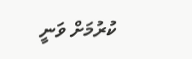ކުރުމަށް ވަނީ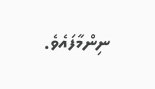ނިންމާފައެވެ.